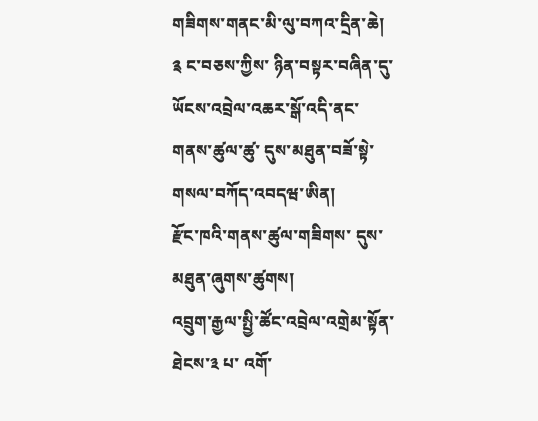གཟིགས་གནང་མི་ལུ་བཀའ་དྲིན་ཆེ།
༉ ང་བཅས་ཀྱིས་ ཉིན་བསྟར་བཞིན་དུ་
ཡོངས་འབྲེལ་འཆར་སྒོ་འདི་ནང་
གནས་ཚུལ་ཚུ་ དུས་མཐུན་བཟོ་སྟེ་ གསལ་བཀོད་འབདཝ་ཨིན།
རྫོང་ཁའི་གནས་ཚུལ་གཟིགས་ དུས་མཐུན་ཞུགས་ཚུགས།
འབྲུག་རྒྱལ་སྤྱི་ཚོང་འབྲེལ་འགྲེམ་སྟོན་ ཐེངས་༣ པ་ འགོ་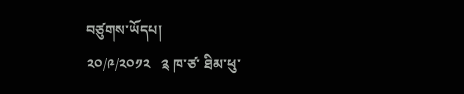བཙུགས་ཡོདཔ།
༢༠/༩/༢༠༡༢   ༉ ཁ་ཙ་ ཐིམ་ཕུ་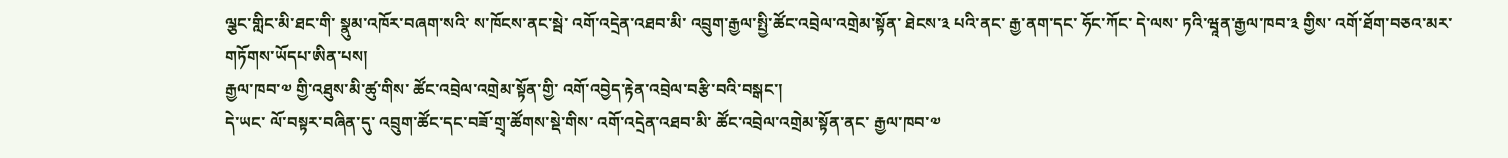ལྕང་གླིང་མི་ཐང་གི་ སྣུམ་འཁོར་བཞག་སའི་ ས་ཁོངས་ནང་སྦེ་ འགོ་འདྲེན་འཐབ་མི་ འབྲུག་རྒྱལ་སྤྱི་ཚོང་འབྲེལ་འགྲེམ་སྟོན་ ཐེངས་༣ པའི་ནང་ རྒྱ་ནག་དང་ ཧོང་ཀོང་ དེ་ལས་ ཏའི་ཝཱན་རྒྱལ་ཁབ་༣ གྱིས་ འགོ་ཐོག་བཅའ་མར་གཏོགས་ཡོདཔ་ཨིན་པས།
རྒྱལ་ཁབ་༧ གྱི་འཐུས་མི་ཚུ་གིས་ ཚོང་འབྲེལ་འགྲེམ་སྟོན་གྱི་ འགོ་འབྱེད་རྟེན་འབྲེལ་བརྩི་བའི་བསྒང་།
དེ་ཡང་ ལོ་བསྟར་བཞིན་དུ་ འབྲུག་ཚོང་དང་བཟོ་གྲྭ་ཚོགས་སྡེ་གིས་ འགོ་འདྲེན་འཐབ་མི་ ཚོང་འབྲེལ་འགྲེམ་སྟོན་ནང་ རྒྱལ་ཁབ་༧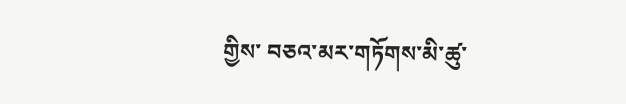གྱིས་ བཅའ་མར་གཏོགས་མི་ཚུ་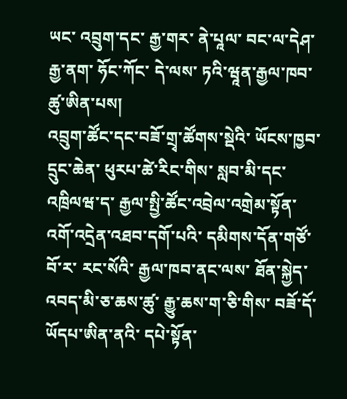ཡང་ འབྲུག་དང་ རྒྱ་གར་ ནེ་པཱལ་ བང་ལ་དེཤ་ རྒྱ་ནག་ ཧོང་ཀོང་ དེ་ལས་ ཏའི་ཝཱན་རྒྱལ་ཁབ་ཚུ་ཨིན་པས།
འབྲུག་ཚོང་དང་བཟོ་གྲྭ་ཚོགས་སྡེའི་ ཡོངས་ཁྱབ་དྲུང་ཆེན་ ཕུརཔ་ཚེ་རིང་གིས་ སླབ་མི་དང་འཁྲིལཝ་ད་ རྒྱལ་སྤྱི་ཚོང་འབྲེལ་འགྲེམ་སྟོན་ འགོ་འདྲེན་འཐབ་དགོ་པའི་ དམིགས་དོན་གཙོ་བོ་ར་ རང་སོའི་ རྒྱལ་ཁབ་ནང་ལས་ ཐོན་སྐྱེད་འབད་མི་ཅ་ཆས་ཚུ་ རྒྱུ་ཆས་ག་ཅི་གིས་ བཟོ་དོ་ཡོདཔ་ཨིན་ནའི་ དཔེ་སྟོན་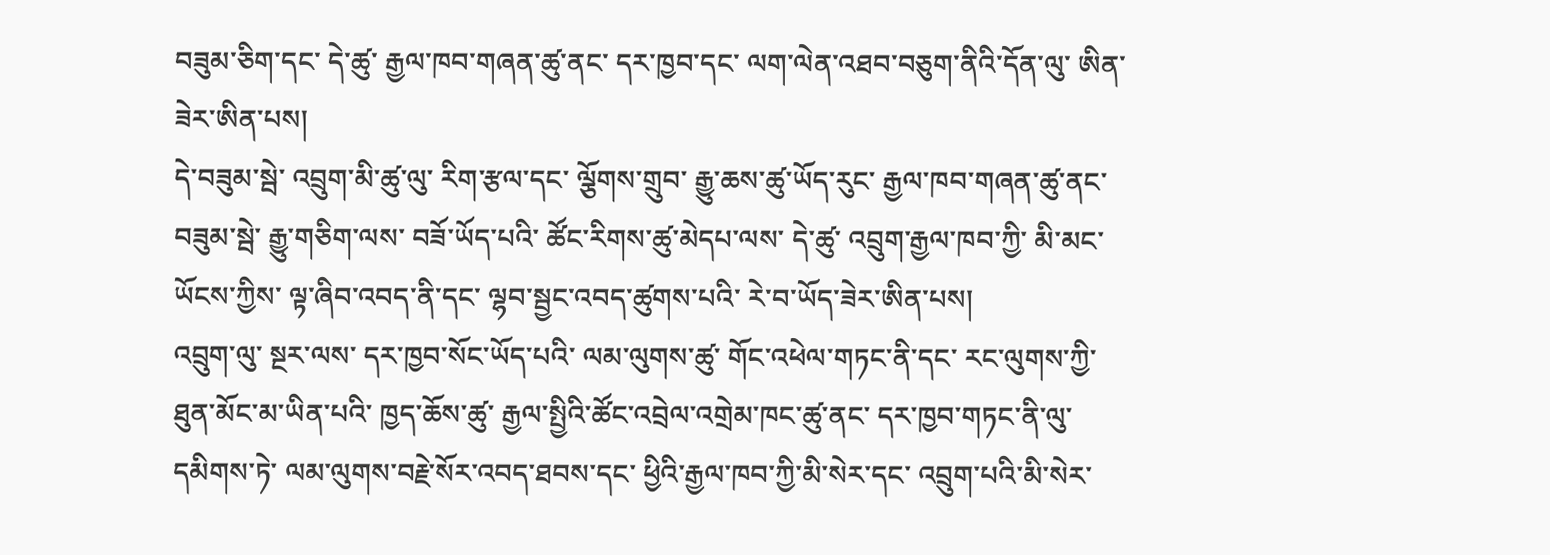བཟུམ་ཅིག་དང་ དེ་ཚུ་ རྒྱལ་ཁབ་གཞན་ཚུ་ནང་ དར་ཁྱབ་དང་ ལག་ལེན་འཐབ་བཅུག་ནིའི་དོན་ལུ་ ཨིན་ཟེར་ཨིན་པས།
དེ་བཟུམ་སྦེ་ འབྲུག་མི་ཚུ་ལུ་ རིག་རྩལ་དང་ ལྕོགས་གྲུབ་ རྒྱུ་ཆས་ཚུ་ཡོད་རུང་ རྒྱལ་ཁབ་གཞན་ཚུ་ནང་བཟུམ་སྦེ་ རྒྱུ་གཅིག་ལས་ བཟོ་ཡོད་པའི་ ཚོང་རིགས་ཚུ་མེདཔ་ལས་ དེ་ཚུ་ འབྲུག་རྒྱལ་ཁབ་ཀྱི་ མི་མང་ཡོངས་ཀྱིས་ ལྟ་ཞིབ་འབད་ནི་དང་ ལྷབ་སྦྱང་འབད་ཚུགས་པའི་ རེ་བ་ཡོད་ཟེར་ཨིན་པས།
འབྲུག་ལུ་ སྔར་ལས་ དར་ཁྱབ་སོང་ཡོད་པའི་ ལམ་ལུགས་ཚུ་ གོང་འཕེལ་གཏང་ནི་དང་ རང་ལུགས་ཀྱི་ ཐུན་མོང་མ་ཡིན་པའི་ ཁྱད་ཆོས་ཚུ་ རྒྱལ་སྤྱིའི་ཚོང་འབྲེལ་འགྲེམ་ཁང་ཚུ་ནང་ དར་ཁྱབ་གཏང་ནི་ལུ་དམིགས་ཏེ་ ལམ་ལུགས་བརྗེ་སོར་འབད་ཐབས་དང་ ཕྱིའི་རྒྱལ་ཁབ་ཀྱི་མི་སེར་དང་ འབྲུག་པའི་མི་སེར་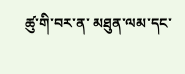ཚུ་གི་བར་ན་ མཐུན་ལམ་དང་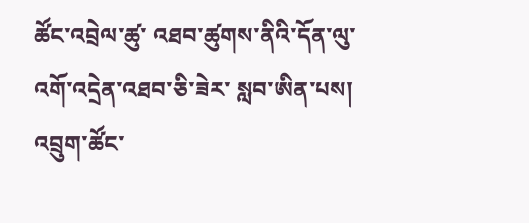ཚོང་འབྲེལ་ཚུ་ འཐབ་ཚུགས་ནིའི་དོན་ལུ་ འགོ་འདྲེན་འཐབ་ཅི་ཟེར་ སླབ་ཨིན་པས།
འབྲུག་ཚོང་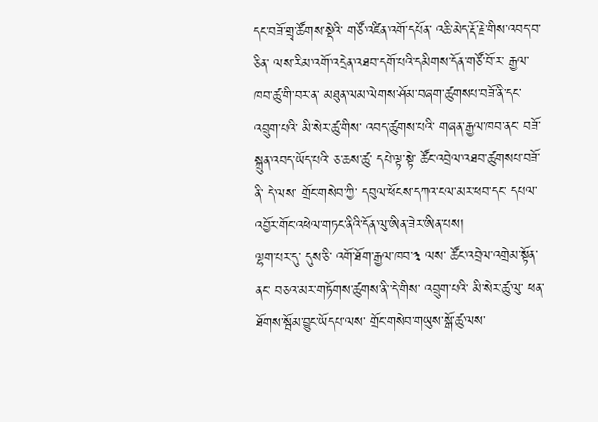དང་བཟོ་གྲྭ་ཚོགས་སྡེའི་ གཙོ་འཛིན་འགོ་དཔོན་ འཆི་མེད་རྡོ་རྗེ་གིས་འབད་བ་ཅིན་ ལས་རིམ་འགོ་འདྲེན་འཐབ་དགོ་པའི་དམིགས་དོན་གཙོ་བོ་ར་ རྒྱལ་ཁབ་ཚུ་གི་བར་ན་ མཐུན་ལམ་ལེགས་ཤོམ་བཞག་ཚུགསཔ་བཟོ་ནི་དང་ འབྲུག་པའི་ མི་སེར་ཚུ་གིས་ འབད་ཚུགས་པའི་ གཞན་རྒྱལ་ཁབ་ནང་ བཟོ་སྐྲུན་འབད་ཡོད་པའི་ ཅ་ཆས་ཚུ་ དཔེ་ལྟ་སྟེ་ ཚོང་འབྲེལ་འཐབ་ཚུགསཔ་བཟོ་ནི་ དེ་ལས་ གྲོང་གསེབ་ཀྱི་ དབུལ་ཕོངས་དཀའ་ངལ་མར་ཕབ་དང་ དཔལ་འབྱོར་གོང་འཕེལ་གཏང་ནིའི་དོན་ལུ་ཨིན་ཟེར་ཨིན་པས།
ལྷག་པར་དུ་ དུས་ཅི་ འགོ་ཐོག་རྒྱལ་ཁབ་༣ ལས་ ཚོང་འབྲེལ་འགྲེམ་སྟོན་ནང་ བཅའ་མར་གཏོགས་ཚུགས་ནི་་དེ་གིས་ འབྲུག་པའི་ མི་སེར་ཚུ་ལུ་ ཕན་ཐོགས་སྦོམ་བྱུང་ཡོདཔ་ལས་ གྲོང་གསེབ་གཡུས་སྒོ་ཚུ་ལས་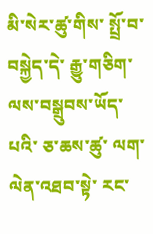མི་སེར་ཚུ་གིས་ སྤྲོ་བ་བསྐྱེད་དེ་ རྒྱུ་གཅིག་ལས་བསྒྲུབས་ཡོད་པའི་ ཅ་ཆས་ཚུ་ ལག་ལེན་འཐབ་སྟེ་ རང་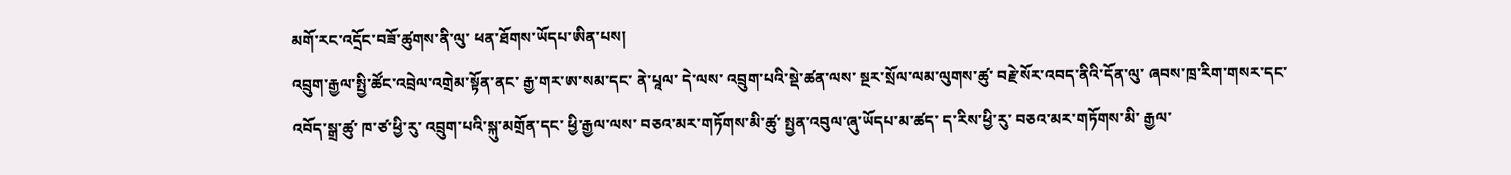མགོ་རང་འདྲོང་བཟོ་ཚུགས་ནི་ལུ་ ཕན་ཐོགས་ཡོདཔ་ཨིན་པས།
འབྲུག་རྒྱལ་སྤྱི་ཚོང་འབྲེལ་འགྲེམ་སྟོན་ནང་ རྒྱ་གར་ཨ་སམ་དང་ ནེ་པཱལ་ དེ་ལས་ འབྲུག་པའི་སྡེ་ཚན་ལས་ སྔར་སྲོལ་ལམ་ལུགས་ཚུ་ བརྗེ་སོར་འབད་ནིའི་དོན་ལུ་ ཞབས་ཁྲ་རིག་གསར་དང་ འབོད་སྒྲ་ཚུ་ ཁ་ཙ་ཕྱི་རུ་ འབྲུག་པའི་སྐུ་མགྲོན་དང་ ཕྱི་རྒྱལ་ལས་ བཅའ་མར་གཏོགས་མི་ཚུ་ སྤྱན་འབུལ་ཞུ་ཡོདཔ་མ་ཚད་ ད་རིས་ཕྱི་རུ་ བཅའ་མར་གཏོགས་མི་ རྒྱལ་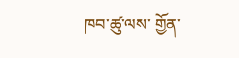ཁབ་ཚུ་ལས་ གྱོན་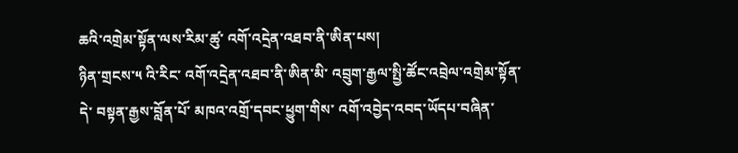ཆའི་འགྲེམ་སྟོན་ལས་རིམ་ཚུ་ འགོ་འདྲེན་འཐབ་ནི་ཨིན་པས།
ཉིན་གྲངས་༥ འི་རིང་ འགོ་འདྲེན་འཐབ་ནི་ཨིན་མི་ འབྲུག་རྒྱལ་སྤྱི་ཚོང་འབྲེལ་འགྲེམ་སྟོན་དེ་ བསྟན་རྒྱས་བློན་པོ་ མཁའ་འགྲོ་དབང་ཕྱུག་གིས་ འགོ་འབྱེད་འབད་ཡོདཔ་བཞིན་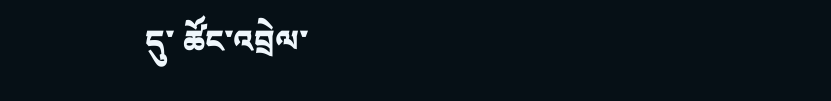དུ་ ཚོང་འབྲེལ་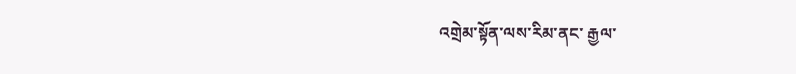འགྲེམ་སྟོན་ལས་རིམ་ནང་ རྒྱལ་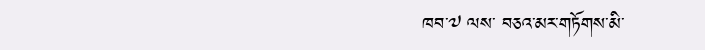ཁབ་༧ ལས་ བཅའ་མར་གཏོགས་མི་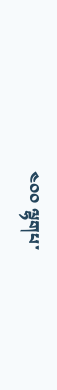༤༠༠ ལྷགཔ་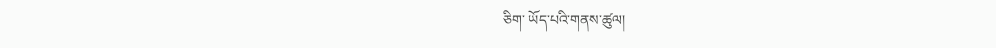ཅིག་ ཡོད་པའི་གནས་ཚུལ།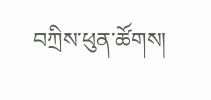བཀྲིས་ཕུན་ཚོགས།